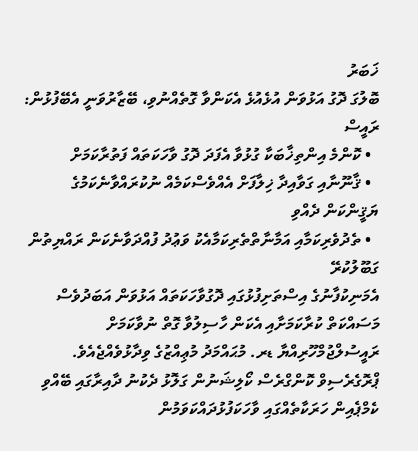ޚަބަރު
ބޮލުގަ ދޮގު އަޅުވަން އުޅެއުޅެ އެކަންވާ ގޮތެއްނުވި، ބޭޒާރުވަނީ އެބޭފުޅުން: ރައީސް
  • ކޮންމެ އިންތިޚާބަކާ ގުޅުވާ އެފަދަ ދޮގު ވާހަކަތައް ފަތުރާކަމަށް
  • ޤާނޫނާއި ގަވާއިދާ ޚިލާފަށް އެއްވެސްކަމެއް ނުކުރައްވާނެކަމުގެ ޔަޤީންކަން ދެއްވި
  • ތެދުވެރިކަމާއި އަމާނާތްތެރިކަމާއެކު ވަޢުދު ފުއްދަވާނެކަން ރައްޔިތުން ގަބޫލުކުރޭ
އެމަނިކުފާނުގެ އިސްތަށިފުޅުގައި ދޮގުވާހަކަތައް އަޅުވަން އަބަދުވެސް މަސައްކަތް ކުރާކަމަށާއި އެކަން ހާސިލުވާ ގޮތް ނުވާކަމަށް ރައީސުލްޖުމްހޫރިއްޔާ ޑރ. މުޙައްމަދު މުޢިއްޒުގެ ވިދާޅުވެއްޖެއެވެ.
ޕްރޮގެރެސިވް ކޮންގްރެސް ކޯލިޝަނުން ގަލޮޅު ދެކުނު ދާއިރާގައި ބޭއްވި ކެމްޕެއިން ހަރަކާތެއްގައި ވާހަކަފުޅުދައްކަވަމުން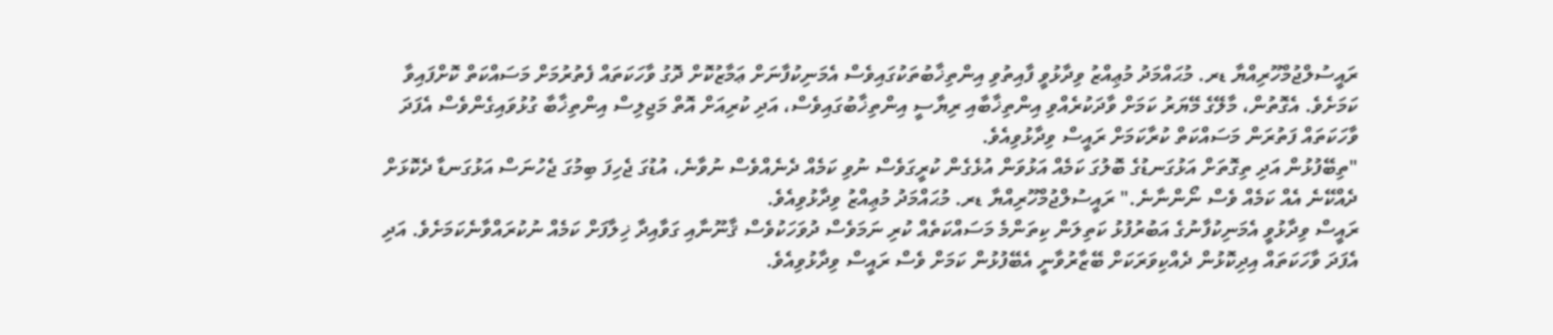ރައީސުލްޖުމްހޫރިއްޔާ ޑރ. މުޙައްމަދު މުޢިއްޒު ވިދާޅުވީ ފާއިތުވި އިންތިޚާބުތަކުގައިވެސް އެމަނިކުފާނަށް ޢަމާޒުކޮށް ދޮގު ވާހަކަތައް ފެތުރުމަށް މަސައްކަތް ކޮށްފައިވާ ކަމަށެވެ. އެގޮތުން، މާލޭގެ މޭޔަރު ކަމަށް ވާދަކުރެއްވި އިންތިޚާބާއި ރިޔާސީ އިންތިޚާބުގައިވެސް، އަދި ކުރިއަށް އޮތް މަޖިލިސް އިންތިޚާބާ ގުޅުވައިގެންވެސް އެފަދަ ވާހަކަތައް ފަތުރަން މަސައްކަތް ކުރާކަމަށް ރައީސް ވިދާޅުވިއެވެ.
"ތިބޭފުޅުން އަދި ތިގޮތަށް އަޅުގަނޑުގެ ބޮލުގަ ކަމެއް އަޅުވަން އުޅެގެން ކުރީގަވެސް ނުވި ކަމެއް ދެނެއްވެސް ނުވާނެ، އުޑުގަ ޖެހިފަ ބިމުގަ ޖެހުނަސް އަޅުގަނޑާ ދެކޮޅަށް ދެއްކޭނެ އެއް ކަމެއް ވެސް ނޯންނާނެ." ރައީސުލްޖުމްހޫރިއްޔާ ޑރ. މުޙައްމަދު މުޢިއްޒު ވިދާޅުވިއެވެ.
ރައީސް ވިދާޅުވީ އެމަނިކުފާނުގެ އަބުރުފުޅު ކަތިލަން ކިތަންމެ މަސައްކަތެއް ކުރި ނަމަވެސް ދުވަހަކުވެސް ޤާނޫނާއި ގަވާއިދާ ޚިލާފަށް ކަމެއް ނުކުރައްވާނެކަމަށެވެ. އަދި އެފަދަ ވާހަކަތައް އިދިކޮޅުން ދެއްކިވަރަކަށް ބޭޒާރުވާނީ އެބޭފުޅުން ކަމަށް ވެސް ރައީސް ވިދާޅުވިއެވެ.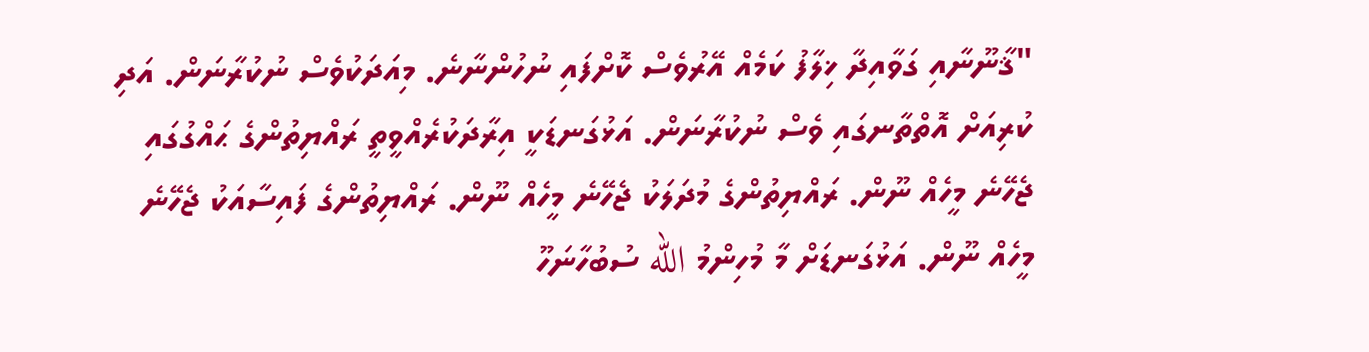"ޤާނޫނާއި ގަވާއިދާ ޚިލާފު ކަމެއް އޭރުވެސް ކޮށްފައި ނުހުންނާނެ. މިއަދަކުވެސް ނުކުރާނަން. އަދި ކުރިއަށް އޮތްތާނގައި ވެސް ނުކުރާނަން. އަޅުގަނޑަކީ އިރާދަކުރެއްވީތީ ރައްޔިތުންގެ ޙައްގުގައި ޖެހޭނެ މީހެއް ނޫން. ރައްޔިތުންގެ މުދަލަކު ޖެހޭނެ މީހެއް ނޫން. ރައްޔިތުންގެ ފައިސާއަކު ޖެހޭނެ މީހެއް ނޫން. އަޅުގަނޑަށް މާ މުހިންމު الله ސުބުހާނަހޫ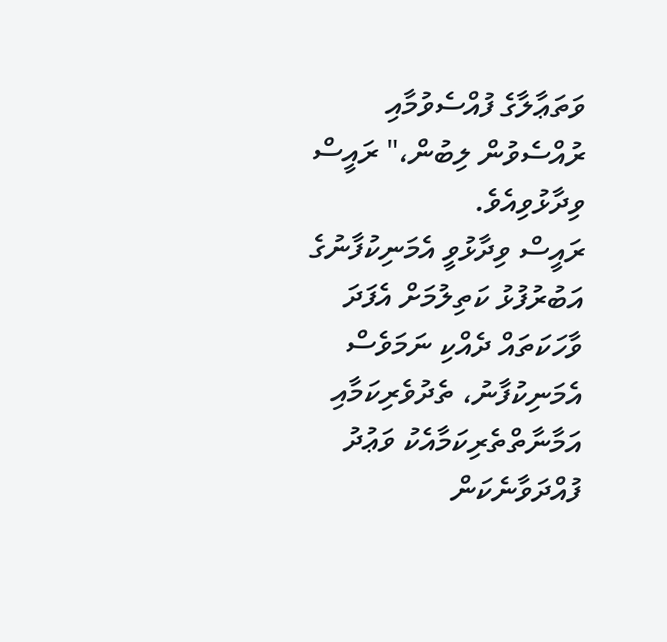ވަތަޢާލާގެ ފުއްސެވުމާއި ރުއްސެވުން ލިބުން،" ރައީސް ވިދާޅުވިއެވެ.
ރައީސް ވިދާޅުވީ އެމަނިކުފާނުގެ އަބުރުފުޅު ކަތިލުމަށް އެފަދަ ވާހަކަތައް ދެއްކި ނަމަވެސް އެމަނިކުފާނު، ތެދުވެރިކަމާއި އަމާނާތްތެރިކަމާއެކު ވަޢުދު ފުއްދަވާނެކަން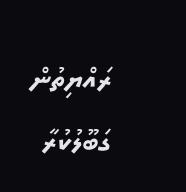ރައްޔިތުން ގަބޫލުކުރާ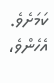ކަމަށެވެ. އެހެންވެ،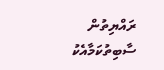ރައްޔިތުން ސާބިތުކަމާއެކު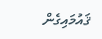ޤައުމައިގެން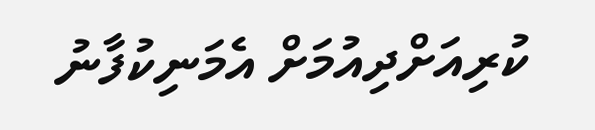ކުރިއަށްދިއުމަށް އެމަނިކުފާނު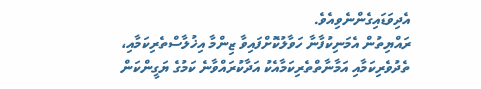އެދިވަޑައިގެންނެވިއެވެ.
ރައްޔިތުން އެމަނިކުފާނާ ހަވާލުކޮށްފައިވާ ޒިންމާ އިޚުލާސްތެރިކަމާއި، ތެދުވެރިކަމާއި އަމާނާތްތެރިކަމާއެކު އަދާކުރައްވާނެ ކަމުގެ ޔަގީންކަން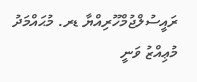ރައީސުލްޖުމްހޫރިއްޔާ ޑރ. މުޙައްމަދު މުޢިއްޒު ވަނީ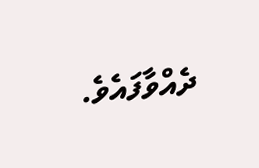ދެއްވާފައެވެ.